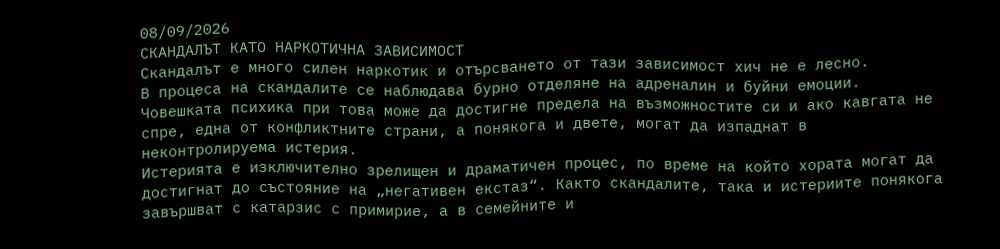08/09/2026
СКАНДАЛЪТ КАТО НАРКОТИЧНА ЗАВИСИМОСТ
Скандалът е много силен наркотик и отърсването от тази зависимост хич не е лесно.
В процеса на скандалите се наблюдава бурно отделяне на адреналин и буйни емоции. Човешката психика при това може да достигне предела на възможностите си и ако кавгата не спре, една от конфликтните страни, а понякога и двете, могат да изпаднат в неконтролируема истерия.
Истерията е изключително зрелищен и драматичен процес, по време на който хората могат да достигнат до състояние на „негативен екстаз“. Както скандалите, така и истериите понякога завършват с катарзис с примирие, а в семейните и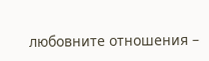любовните отношения –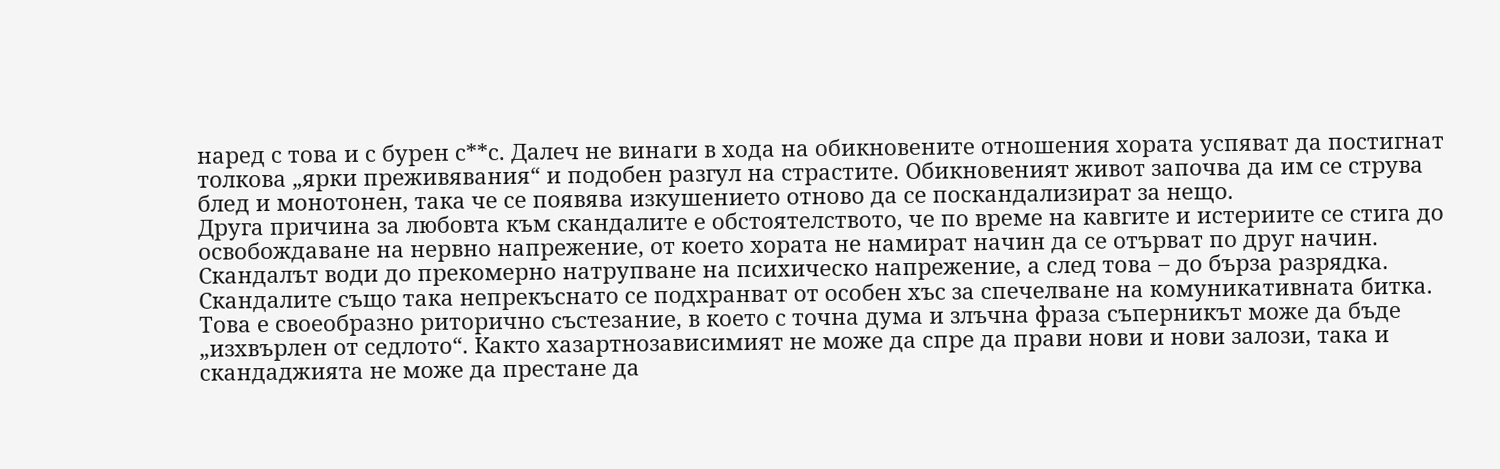наред с това и с бурeн с**с. Далеч не винаги в хода на обикновените отношения хората успяват да постигнат толкова „ярки преживявания“ и подобен разгул на страстите. Обикновеният живот започва да им се струва блед и монотонен, така че се появява изкушението отново да се поскандализират за нещо.
Друга причина за любовта към скандалите е обстоятелството, че по време на кавгите и истериите се стига до освобождаване на нервно напрежение, от което хората не намират начин да се отърват по друг начин. Скандалът води до прекомерно натрупване на психическо напрежение, а след това – до бърза разрядка.
Скандалите също така непрекъснато се подхранват от особен хъс за спечелване на комуникативната битка. Това е своеобразно риторично състезание, в което с точна дума и злъчна фраза съперникът може да бъде „изхвърлен от седлото“. Както хазартнозависимият не може да спре да прави нови и нови залози, така и скандаджията не може да престане да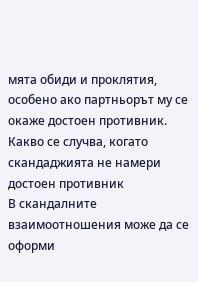мята обиди и проклятия, особено ако партньорът му се окаже достоен противник.
Какво се случва, когато скандаджията не намери достоен противник
В скандалните взаимоотношения може да се оформи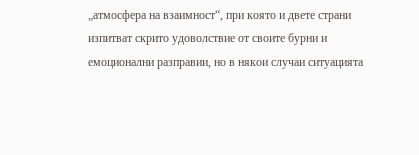„атмосфера на взаимност“, при която и двете страни изпитват скрито удоволствие от своите бурни и емоционални разправии, но в някои случаи ситуацията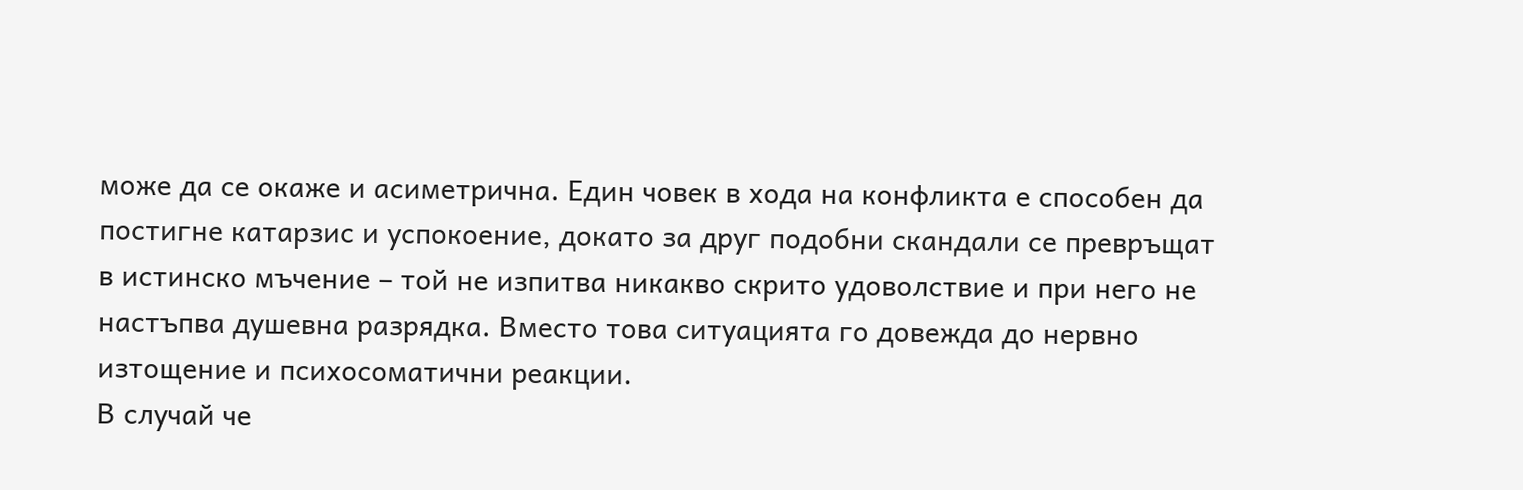може да се окаже и асиметрична. Един човек в хода на конфликта е способен да постигне катарзис и успокоение, докато за друг подобни скандали се превръщат в истинско мъчение – той не изпитва никакво скрито удоволствие и при него не настъпва душевна разрядка. Вместо това ситуацията го довежда до нервно изтощение и психосоматични реакции.
В случай че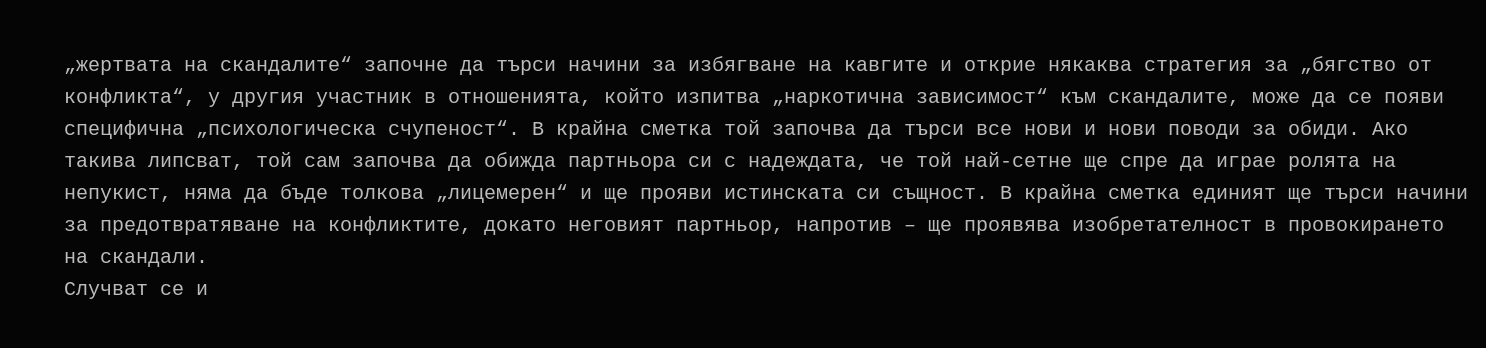„жертвата на скандалите“ започне да търси начини за избягване на кавгите и открие някаква стратегия за „бягство от конфликта“, у другия участник в отношенията, който изпитва „наркотична зависимост“ към скандалите, може да се появи специфична „психологическа счупеност“. В крайна сметка той започва да търси все нови и нови поводи за обиди. Ако такива липсват, той сам започва да обижда партньора си с надеждата, че той най-сетне ще спре да играе ролята на непукист, няма да бъде толкова „лицемерен“ и ще прояви истинската си същност. В крайна сметка единият ще търси начини за предотвратяване на конфликтите, докато неговият партньор, напротив – ще проявява изобретателност в провокирането на скандали.
Случват се и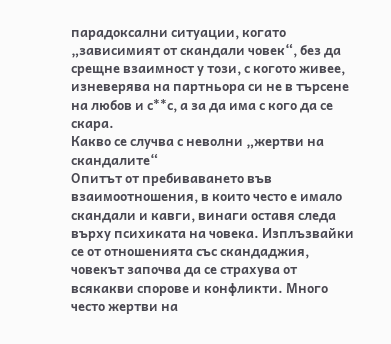парадоксални ситуации, когато „зависимият от скандали човек“, без да срещне взаимност у този, с когото живее, изневерява на партньора си не в търсене на любов и с**с, а за да има с кого да се скара.
Какво се случва с неволни „жертви на скандалите“
Опитът от пребиваването във взаимоотношения, в които често е имало скандали и кавги, винаги оставя следа върху психиката на човека. Изплъзвайки се от отношенията със скандаджия, човекът започва да се страхува от всякакви спорове и конфликти. Много често жертви на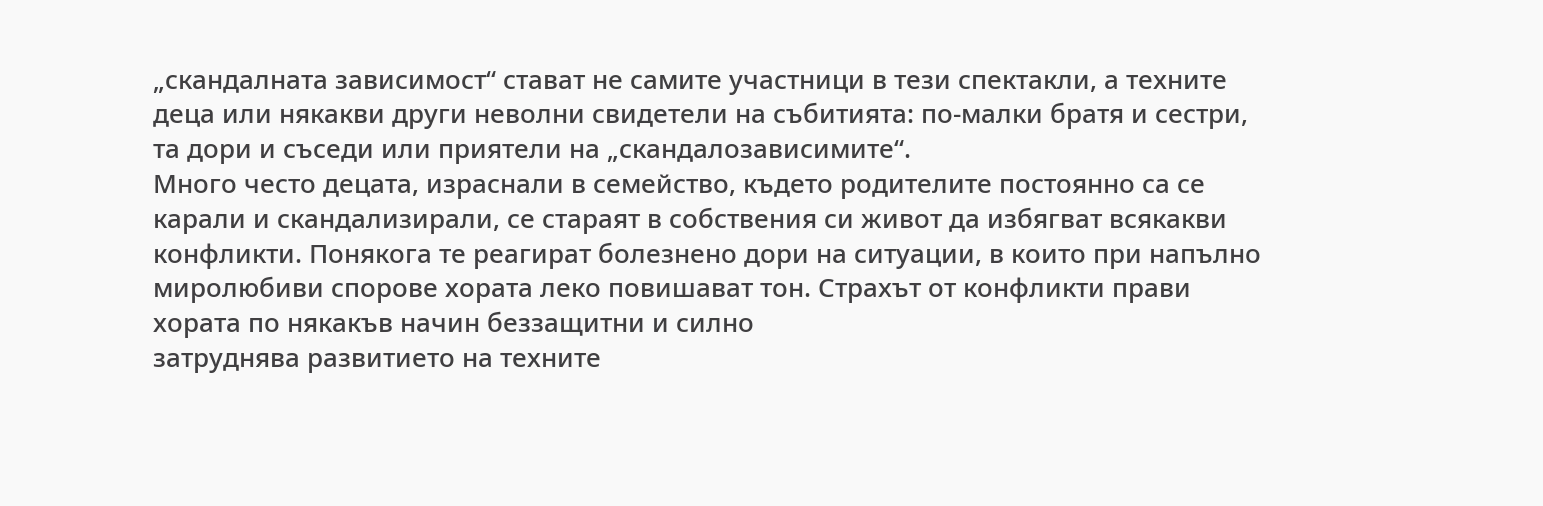„скандалната зависимост“ стават не самите участници в тези спектакли, а техните деца или някакви други неволни свидетели на събитията: по-малки братя и сестри, та дори и съседи или приятели на „скандалозависимите“.
Много често децата, израснали в семейство, където родителите постоянно са се карали и скандализирали, се стараят в собствения си живот да избягват всякакви конфликти. Понякога те реагират болезнено дори на ситуации, в които при напълно миролюбиви спорове хората леко повишават тон. Страхът от конфликти прави хората по някакъв начин беззащитни и силно
затруднява развитието на техните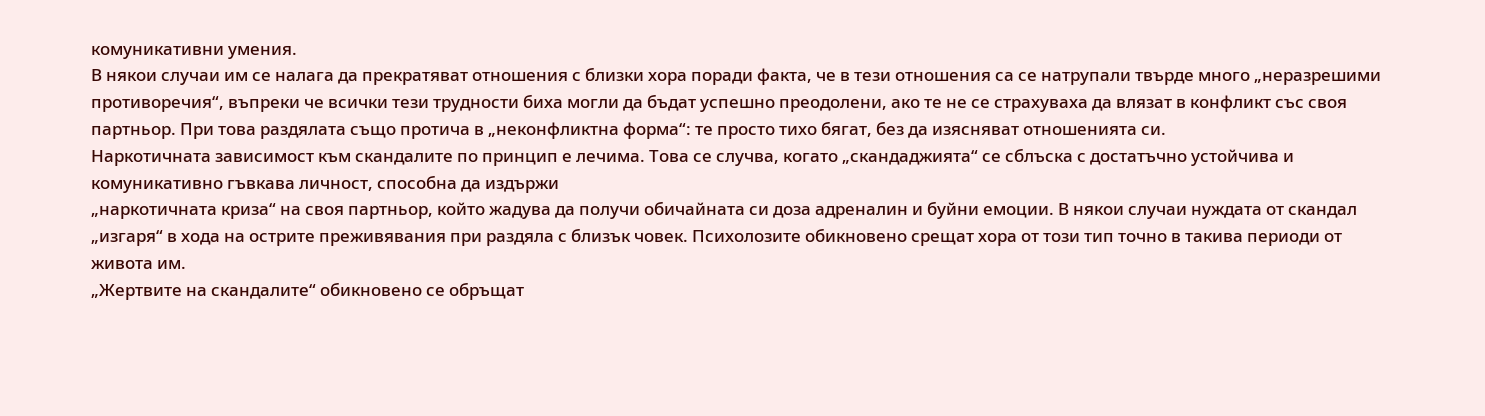комуникативни умения.
В някои случаи им се налага да прекратяват отношения с близки хора поради факта, че в тези отношения са се натрупали твърде много „неразрешими противоречия“, въпреки че всички тези трудности биха могли да бъдат успешно преодолени, ако те не се страхуваха да влязат в конфликт със своя партньор. При това раздялата също протича в „неконфликтна форма“: те просто тихо бягат, без да изясняват отношенията си.
Наркотичната зависимост към скандалите по принцип е лечима. Това се случва, когато „скандаджията“ се сблъска с достатъчно устойчива и комуникативно гъвкава личност, способна да издържи
„наркотичната криза“ на своя партньор, който жадува да получи обичайната си доза адреналин и буйни емоции. В някои случаи нуждата от скандал „изгаря“ в хода на острите преживявания при раздяла с близък човек. Психолозите обикновено срещат хора от този тип точно в такива периоди от живота им.
„Жертвите на скандалите“ обикновено се обръщат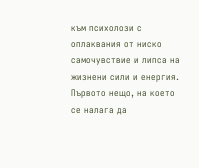към психолози с оплаквания от ниско самочувствие и липса на жизнени сили и енергия. Първото нещо, на което се налага да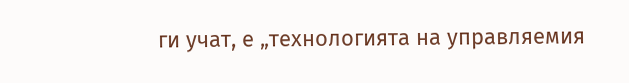ги учат, е „технологията на управляемия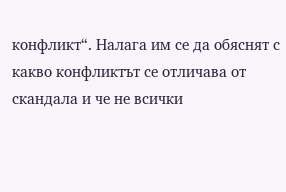конфликт“. Налага им се да обяснят с какво конфликтът се отличава от скандала и че не всички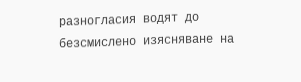разногласия водят до безсмислено изясняване на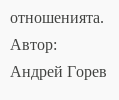отношенията.
Автор: Андрей Горев